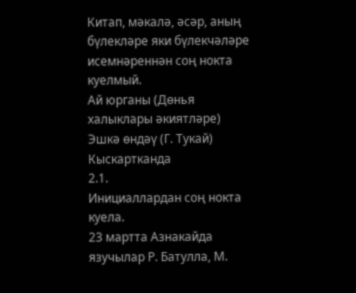Китап, мәкалә, әсәр, аның бүлекләре яки бүлекчәләре исемнәреннән соң нокта куелмый.
Ай юрганы (Дөнья халыклары әкиятләре)
Эшкә өндәү (Г. Тукай)
Кыскартканда
2.1.
Инициаллардан соң нокта куела.
23 мартта Азнакайда язучылар Р. Батулла, М.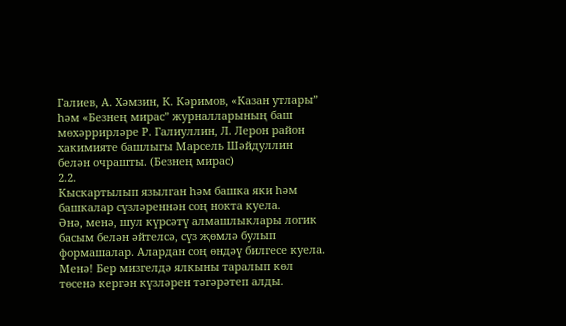Галиев, А. Хәмзин, К. Кәримов, «Казан утлары” һәм «Безнең мирас” журналларының баш мөхәррирләре Р. Галиуллин, Л. Лерон район хакимияте башлыгы Марсель Шәйдуллин белән очрашты. (Безнең мирас)
2.2.
Кыскартылып язылган һәм башка яки һәм башкалар сүзләреннән соң нокта куела.
Әнә, менә, шул күрсәтү алмашлыклары логик басым белән әйтелсә, сүз җөмлә булып формашалар. Алардан соң өндәү билгесе куела.
Менә! Бер мизгелдә ялкыны таралып көл төсенә кергән күзләрен тәгәрәтеп алды.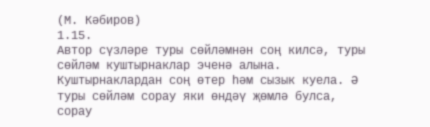(М. Кәбиров)
1.15.
Автор сүзләре туры сөйләмнән соң килсә, туры сөйләм куштырнаклар эченә алына. Куштырнаклардан соң өтер һәм сызык куела. Ә туры сөйләм сорау яки өндәү җөмлә булса, сорау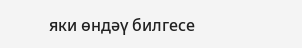яки өндәү билгесе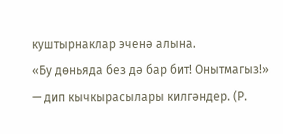куштырнаклар эченә алына.
«Бу дөньяда без дә бар бит! Онытмагыз!» — дип кычкырасылары килгәндер. (Р.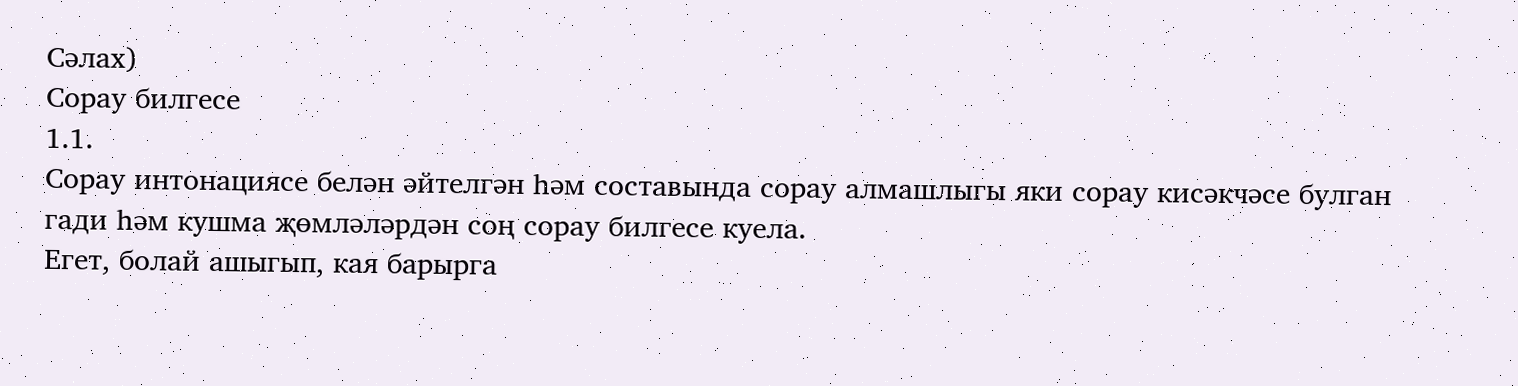Сәлах)
Сорау билгесе
1.1.
Сорау интонациясе белән әйтелгән һәм составында сорау алмашлыгы яки сорау кисәкчәсе булган гади һәм кушма җөмләләрдән соң сорау билгесе куела.
Егет, болай ашыгып, кая барырга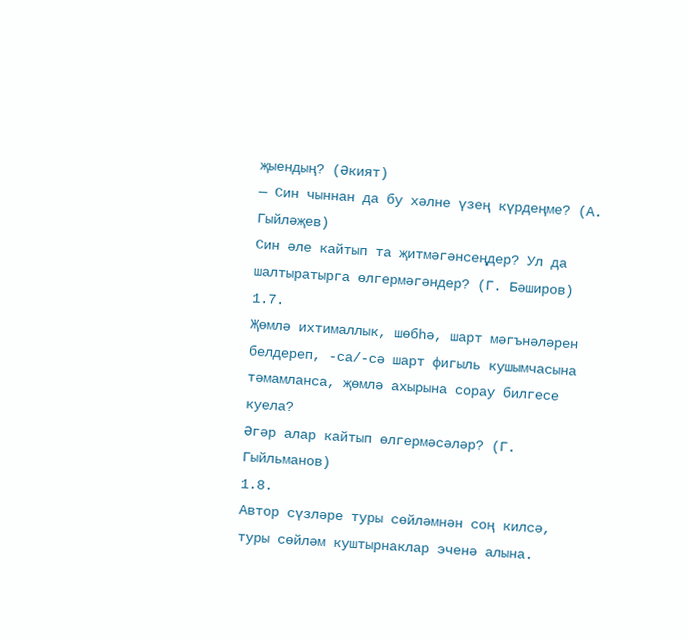җыендың? (Әкият)
— Син чыннан да бу хәлне үзең күрдеңме? (А. Гыйләҗев)
Син әле кайтып та җитмәгәнсеңдер? Ул да шалтыратырга өлгермәгәндер? (Г. Бәширов)
1.7.
Җөмлә ихтималлык, шөбһә, шарт мәгънәләрен белдереп, -са/-сә шарт фигыль кушымчасына тәмамланса, җөмлә ахырына сорау билгесе куела?
Әгәр алар кайтып өлгермәсәләр? (Г. Гыйльманов)
1.8.
Автор сүзләре туры сөйләмнән соң килсә, туры сөйләм куштырнаклар эченә алына.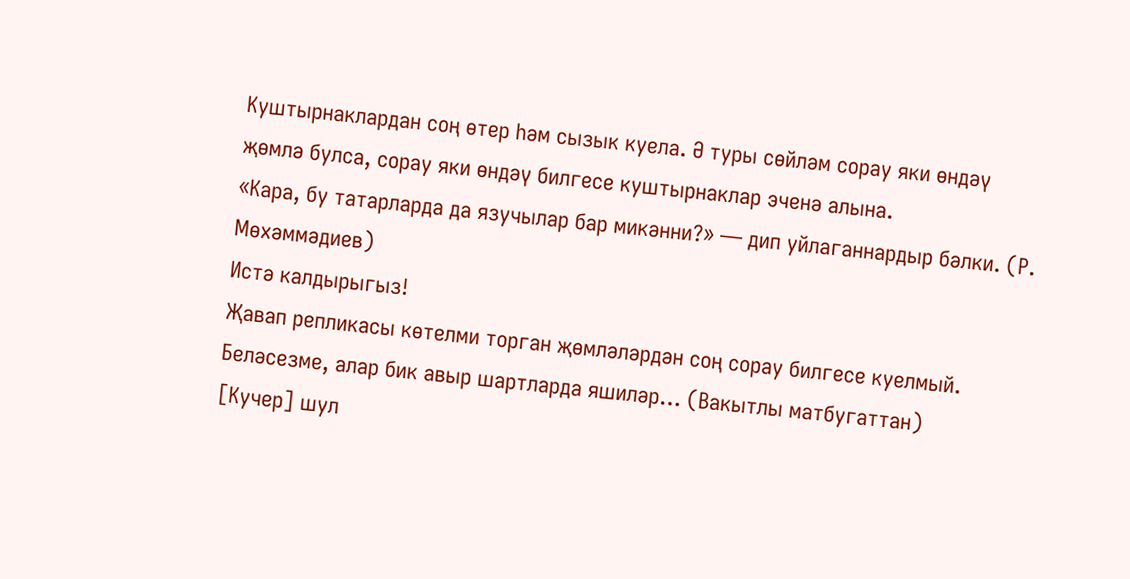Куштырнаклардан соң өтер һәм сызык куела. Ә туры сөйләм сорау яки өндәү җөмлә булса, сорау яки өндәү билгесе куштырнаклар эченә алына.
«Кара, бу татарларда да язучылар бар микәнни?» — дип уйлаганнардыр бәлки. (Р. Мөхәммәдиев)
Истә калдырыгыз!
Җавап репликасы көтелми торган җөмләләрдән соң сорау билгесе куелмый.
Беләсезме, алар бик авыр шартларда яшиләр… (Вакытлы матбугаттан)
[Кучер] шул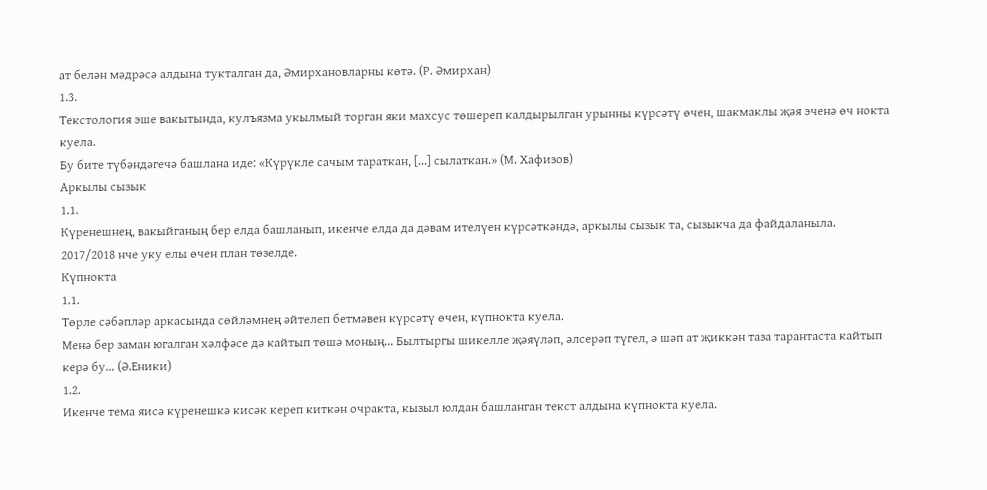ат белән мәдрәсә алдына тукталган да, Әмирхановларны көтә. (Р. Әмирхан)
1.3.
Текстология эше вакытында, кулъязма укылмый торган яки махсус төшереп калдырылган урынны күрсәтү өчен, шакмаклы җәя эченә өч нокта куела.
Бу бите түбәндәгечә башлана иде: «Күрүкле сачым тараткан, [...] сылаткан.» (М. Хафизов)
Аркылы сызык
1.1.
Күренешнең, вакыйганың бер елда башланып, икенче елда да дәвам ителүен күрсәткәндә, аркылы сызык та, сызыкча да файдаланыла.
2017/2018 нче уку елы өчен план төзелде.
Күпнокта
1.1.
Төрле сәбәпләр аркасында сөйләмнең әйтелеп бетмәвен күрсәтү өчен, күпнокта куела.
Менә бер заман югалган хәлфәсе дә кайтып төшә моның... Былтыргы шикелле җәяүләп, әлсерәп түгел, ә шәп ат җиккән таза тарантаста кайтып керә бу… (Ә.Еники)
1.2.
Икенче тема яисә күренешкә кисәк кереп киткән очракта, кызыл юлдан башланган текст алдына күпнокта куела.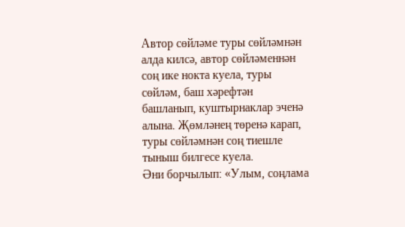Автор сөйләме туры сөйләмнән алда килсә, автор сөйләменнән соң ике нокта куела, туры сөйләм, баш хәрефтән башланып, куштырнаклар эченә алына. Җөмләнең төренә карап, туры сөйләмнән соң тиешле тыныш билгесе куела.
Әни борчылып: «Улым, соңлама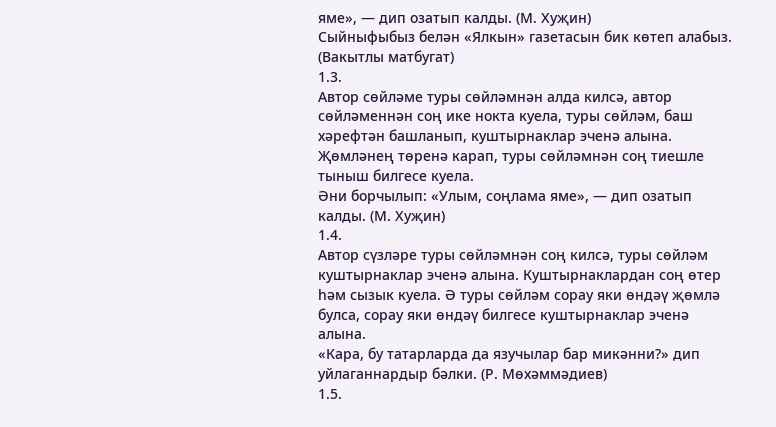яме», — дип озатып калды. (М. Хуҗин)
Сыйныфыбыз белән «Ялкын» газетасын бик көтеп алабыз. (Вакытлы матбугат)
1.3.
Автор сөйләме туры сөйләмнән алда килсә, автор сөйләменнән соң ике нокта куела, туры сөйләм, баш хәрефтән башланып, куштырнаклар эченә алына. Җөмләнең төренә карап, туры сөйләмнән соң тиешле тыныш билгесе куела.
Әни борчылып: «Улым, соңлама яме», — дип озатып калды. (М. Хуҗин)
1.4.
Автор сүзләре туры сөйләмнән соң килсә, туры сөйләм куштырнаклар эченә алына. Куштырнаклардан соң өтер һәм сызык куела. Ә туры сөйләм сорау яки өндәү җөмлә булса, сорау яки өндәү билгесе куштырнаклар эченә алына.
«Кара, бу татарларда да язучылар бар микәнни?» дип уйлаганнардыр бәлки. (Р. Мөхәммәдиев)
1.5.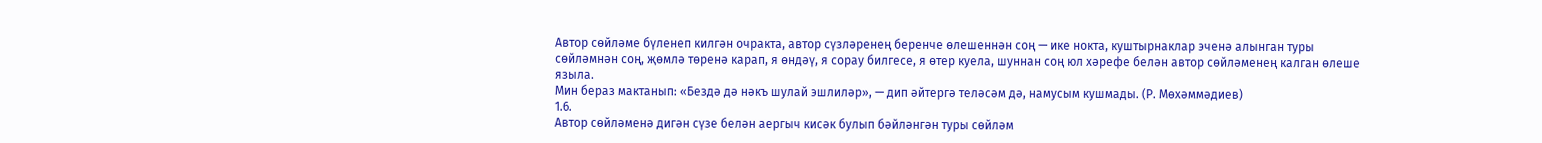Автор сөйләме бүленеп килгән очракта, автор сүзләренең беренче өлешеннән соң — ике нокта, куштырнаклар эченә алынган туры сөйләмнән соң, җөмлә төренә карап, я өндәү, я сорау билгесе, я өтер куела, шуннан соң юл хәрефе белән автор сөйләменең калган өлеше языла.
Мин бераз мактанып: «Бездә дә нәкъ шулай эшлиләр», — дип әйтергә теләсәм дә, намусым кушмады. (Р. Мөхәммәдиев)
1.6.
Автор сөйләменә дигән сүзе белән аергыч кисәк булып бәйләнгән туры сөйләм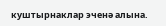куштырнаклар эченә алына.